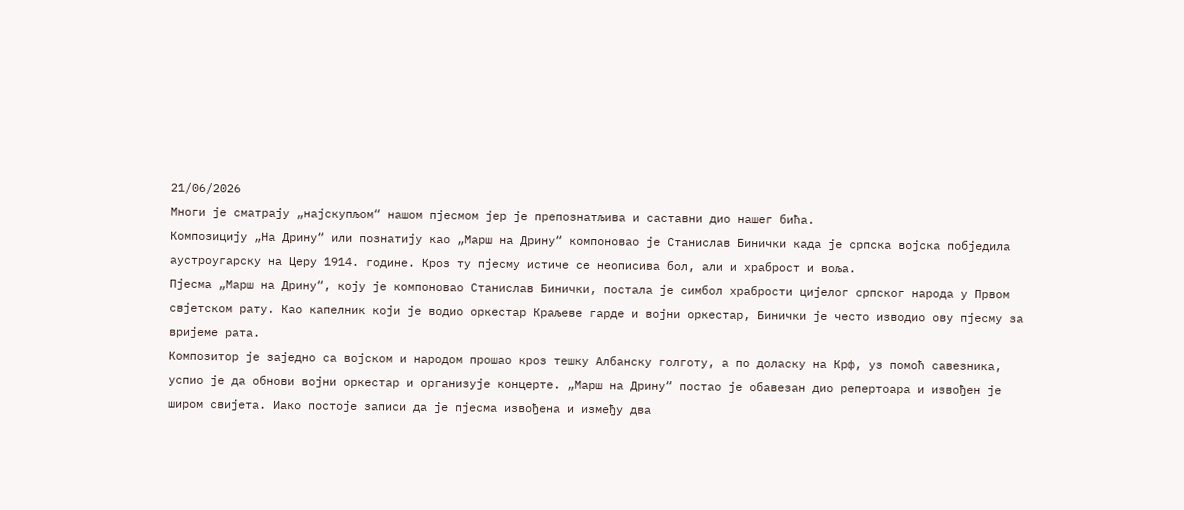21/06/2026
Многи је сматрају „најскупљом“ нашом пјесмом јер је препознатљива и саставни дио нашег бића.
Композицију „На Дрину“ или познатију као „Марш на Дрину“ компоновао је Станислав Бинички када је српска војска побједила аустроугарску на Церу 1914. године. Кроз ту пјесму истиче се неописива бол, али и храброст и воља.
Пјесма „Марш на Дрину“, коју је компоновао Станислав Бинички, постала је симбол храбрости цијелог српског народа у Првом свјетском рату. Као капелник који је водио оркестар Краљеве гарде и војни оркестар, Бинички је често изводио ову пјесму за вријеме рата.
Композитор је заједно са војском и народом прошао кроз тешку Албанску голготу, а по доласку на Крф, уз помоћ савезника, успио је да обнови војни оркестар и организује концерте. „Марш на Дрину“ постао је обавезан дио репертоара и извођен је широм свијета. Иако постоје записи да је пјесма извођена и између два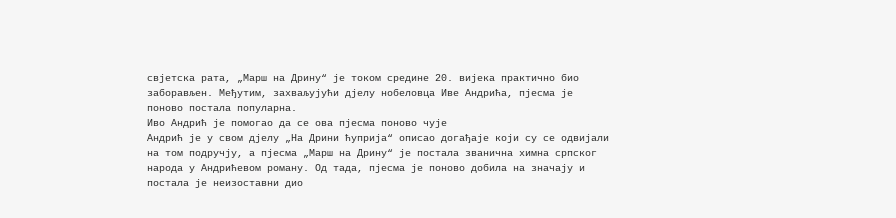свјетска рата, „Марш на Дрину“ је током средине 20. вијека практично био заборављен. Међутим, захваљујући дјелу нобеловца Иве Андрића, пјесма је поново постала популарна.
Иво Андрић је помогао да се ова пјесма поново чује
Андрић је у свом дјелу „На Дрини ћуприја“ описао догађаје који су се одвијали на том подручју, а пјесма „Марш на Дрину“ је постала званична химна српског народа у Андрићевом роману. Од тада, пјесма је поново добила на значају и постала је неизоставни дио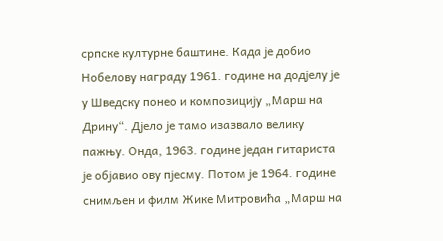српске културне баштине. Када је добио Нобелову награду 1961. године на додјелу је у Шведску понео и композицију „Марш на Дрину“. Дјело је тамо изазвало велику пажњу. Онда, 1963. године један гитариста је објавио ову пјесму. Потом је 1964. године снимљен и филм Жике Митровића „Марш на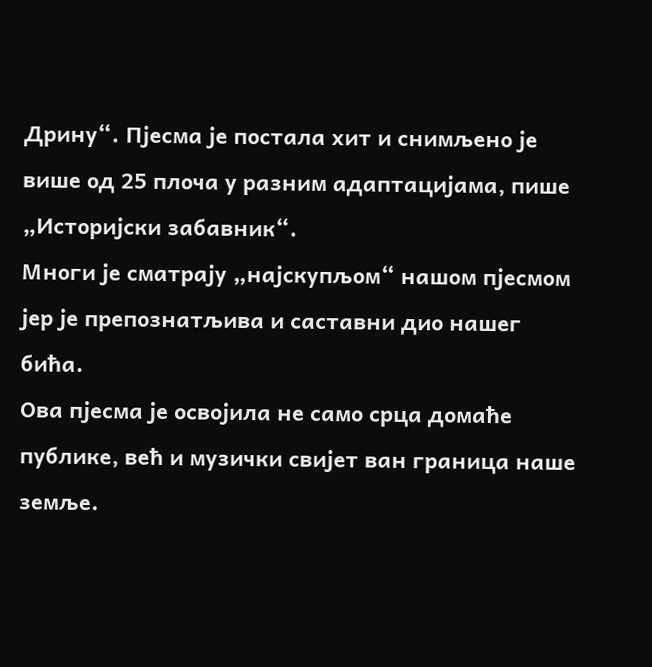Дрину“. Пјесма је постала хит и снимљено је више од 25 плоча у разним адаптацијама, пише „Историјски забавник“.
Многи је сматрају „најскупљом“ нашом пјесмом јер је препознатљива и саставни дио нашег бића.
Ова пјесма је освојила не само срца домаће публике, већ и музички свијет ван граница наше земље.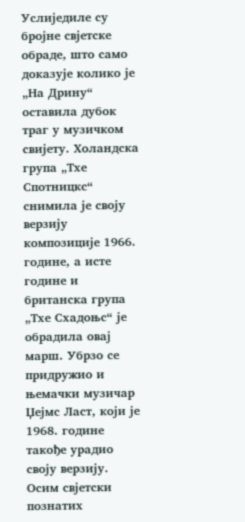Услиједиле су бројне свјетске обраде, што само доказује колико је „На Дрину“ оставила дубок траг у музичком свијету. Холандска група „Тхе Спотницкс“ снимила је своју верзију композиције 1966. године, а исте године и британска група „Тхе Схадоњс“ је обрадила овај марш. Убрзо се придружио и њемачки музичар Џејмс Ласт, који је 1968. године такође урадио своју верзију. Осим свјетски познатих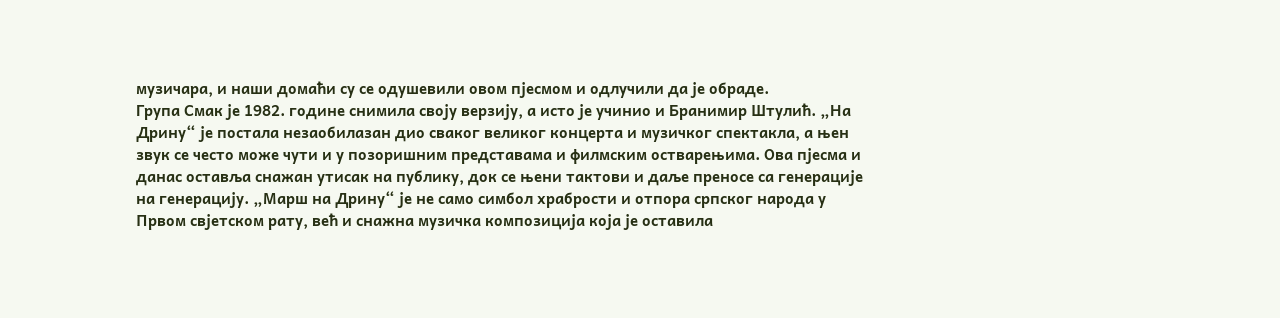музичара, и наши домаћи су се одушевили овом пјесмом и одлучили да је обраде.
Група Смак је 1982. године снимила своју верзију, а исто је учинио и Бранимир Штулић. „На Дрину“ је постала незаобилазан дио сваког великог концерта и музичког спектакла, а њен звук се често може чути и у позоришним представама и филмским остварењима. Ова пјесма и данас оставља снажан утисак на публику, док се њени тактови и даље преносе са генерације на генерацију. „Марш на Дрину“ је не само симбол храбрости и отпора српског народа у Првом свјетском рату, већ и снажна музичка композиција која је оставила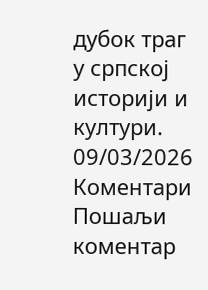дубок траг у српској историји и култури.
09/03/2026
Коментари
Пошаљи коментар